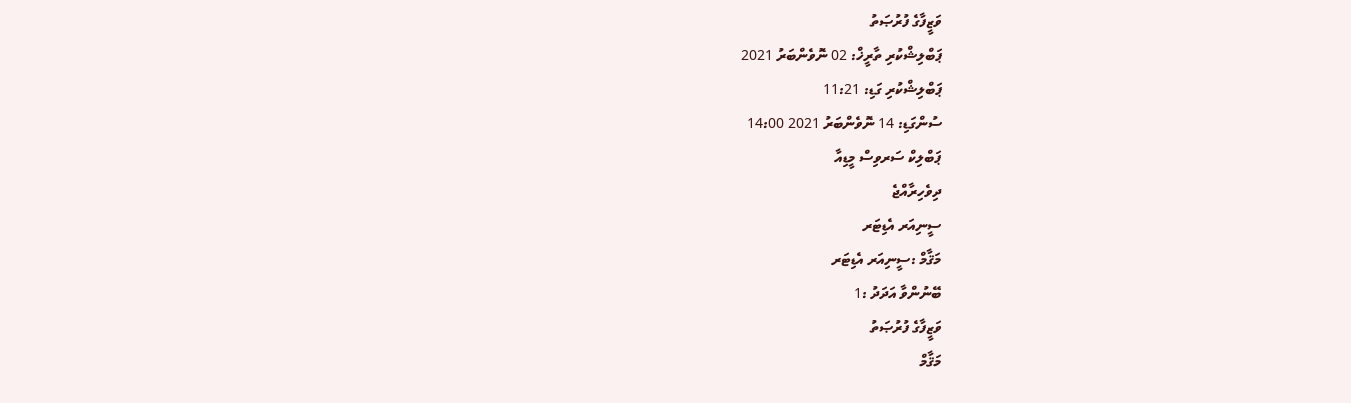ވަޒީފާގެ ފުރުޞަތު
ޕަބްލިޝްކުރި ތާރީޚް: 02 ނޮވެންބަރު 2021
ޕަބްލިޝްކުރި ގަޑި: 11:21
ސުންގަޑި: 14 ނޮވެންބަރު 2021 14:00
ޕަބްލިކް ސަރވިސް މީޑިއާ
ދިވެހިރާއްޖެ
ސީނިއަރ އެޑިޓަރ
މަޤާމް :ސީނިއަރ އެޑިޓަރ
ބޭނުންވާ އަދަދު :1
ވަޒީފާގެ ފުރުޞަތު
މަޤާމް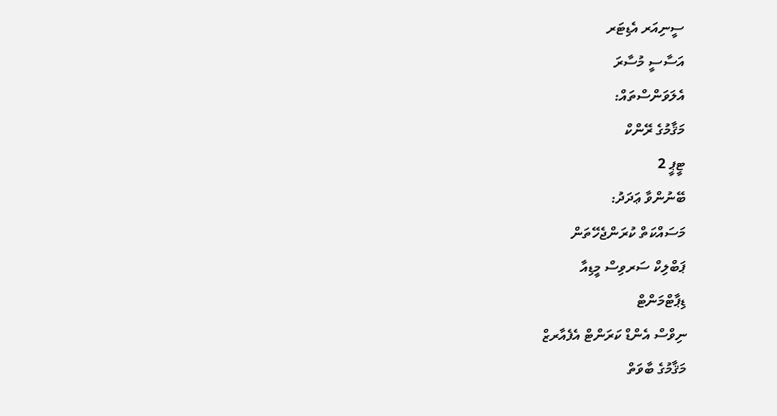ސީނިއަރ އެޑިޓަރ
އަސާސީ މުސާރަ
އެލަވަންސްތައް:
މަޤާމުގެ ރޭންކް
ޓީޕީ 2
ބޭނުންވާ ޢަދަދު:
މަސައްކަތް ކުރަންޖެހޭތަން
ޕަބްލިކް ސަރވިސް މީޑިއާ
ޑިޕާޓްމަންޓް
ނިވްސް އެންޑް ކަރަންޓް އެފެއާރޒް
މަޤާމުގެ ބާވަތް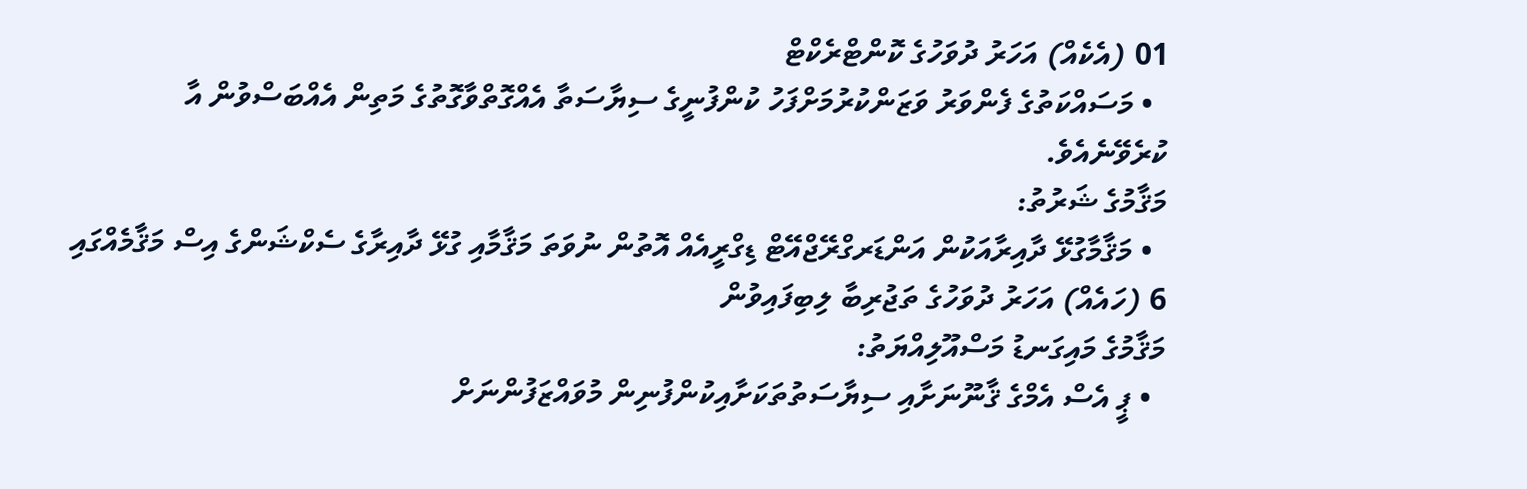01 (އެކެއް) އަހަރު ދުވަހުގެ ކޮންޓްރެކްޓް
  • މަސައްކަތުގެ ފެންވަރު ވަޒަންކުރުމަށްފަހު ކުންފުނީގެ ސިޔާސަތާ އެއްގޮތްވާގޮތުގެ މަތިން އެއްބަސްވުން އާ ކުރެވޭނެއެވެ.
މަޤާމުގެ ޝަރުތު:
  • މަޤާމާގުޅޭ ދާއިރާއަކުން އަންޑަރގްރޭޖްއޭޓް ޑިގްރީއެއް އޮތުން ނުވަތަ މަޤާމާއި ގުޅޭ ދާއިރާގެ ސެކްޝަންގެ އިސް މަޤާމެއްގައި 6 (ހައެއް) އަހަރު ދުވަހުގެ ތަޖުރިބާ ލިބިފައިވުން
މަޤާމުގެ މައިގަނޑު މަސްއޫލިއްޔަތު:
  • ޕީ އެސް އެމްގެ ޤާނޫނަށާއި ސިޔާސަތުތަކަށާއިކުންފުނިން މުވައްޒަފުންނަށް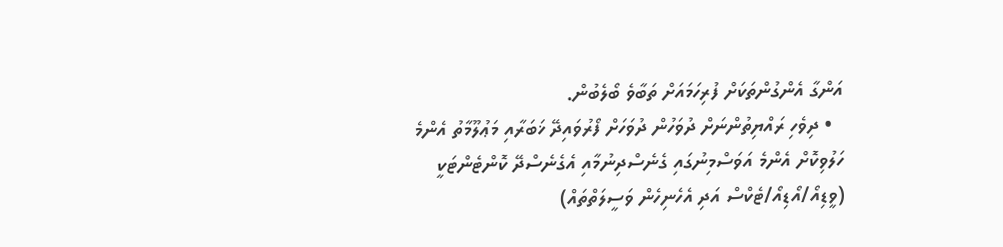އަންގާ އެންގުންތަކަށް ފުރިހަމައަށް ތަބާވެ ބޯލެބުން.
  • ދިވެހި ރައްޔިތުންނަށް ދުވަހުން ދުވަހަށް ފޯރުވައިދޭ ޚަބަރާއި މަޢުލޫމާތު އެންމެ ހަލުވިކޮށް އެންމެ އަވަސްމިނުގައި ގެނެސްދިނުމާއި އެގެނެސްދޭ ކޮންޓެންޓަކީ (ވީޑިއޯ/އޯޑިއޯ/ޓެކްސް އަދި އެހެނިހެން ވަސީލަތްތައް)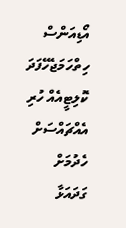އޯޑިއަންސް ހިތްހަމަޖެހޭފަދަ ކޮލިޓީއެއް ހުރި އެއްޗައްސަށް ހެދުމަށް ގަދައަޅާ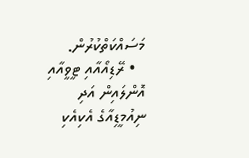މަސައްކަތްކުރުން.
  • ރޭޑިއޯއާއި ޓީވީއާއި އޮންލައިން އަދި ނިއުމީޑިއާގެ އެކިއެކި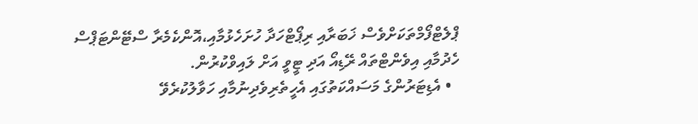ޕްލެޓްފޯމްތަކަށްވެސް ޚަބަރާއި ރިޕޯޓްހަދާ ހުށަހެޅުމާއި،އޮންކެމެރާ ސްޓޭންޓަޕްސް ހެދުމާއި އިވެންޓްތައް ރޭޑިއޯ އަދި ޓީވީ އަށް ލައިވްކުރުން.
  • އެޑިޓަރުންގެ މަސައްކަތުގައި އެހީތެރިވެދިނުމާއި ހަވާލުކުރެވޭ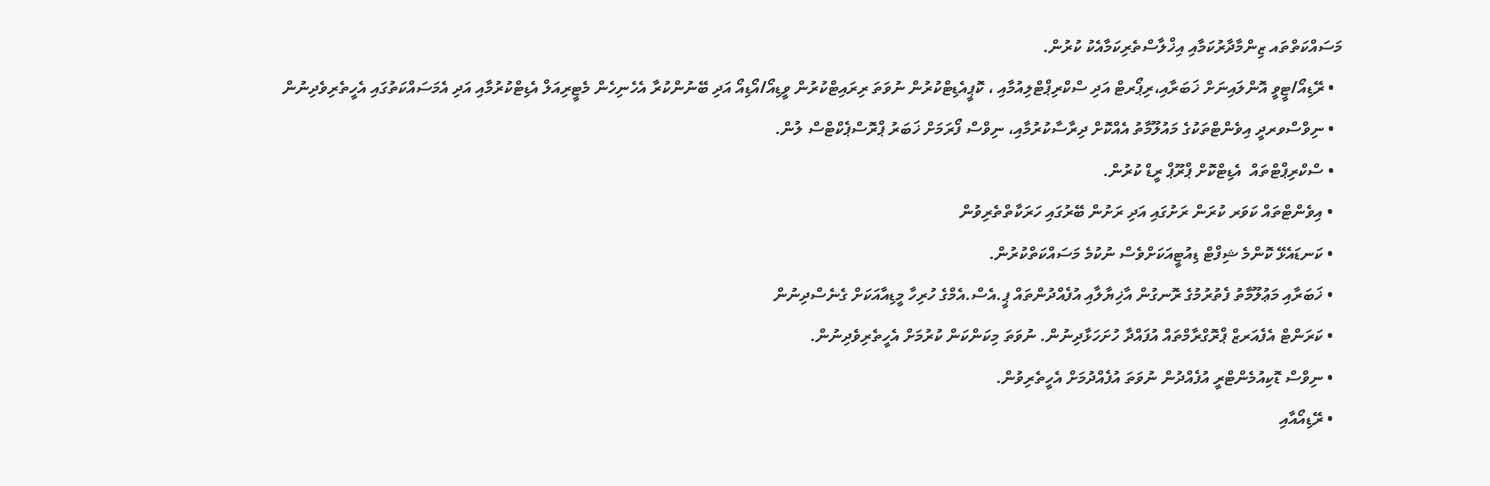މަސައްކަތްތައ ޒިންމާދާރުކަމާއި އިޚްލާސްތެރިކަމާއެކު ކުރުން.
  • ރޭޑިއޯ/ޓީވީ އޮންލައިނަށް ޚަބަރާއި،ރިޕޯރޓް އަދި ސްކްރިޕްޓްލިއުމާއި ، ކޮޕީއެޑިޓްކުރުން ނުވަތަ ރިރައިޓްކުރުން ވީޑިއޯ/އޯޑިއޯ އަދި ބޭނުންކުރާ އެހެނިހެން މެޓީރިއަލް އެޑިޓްކުރުމާއި އަދި އެމަސައްކަތުގައި އެހީތެރިވެދިނުން
  • ނިވްސްވރދީ އިވެންޓްތަކުގެ މައުލޫމާތު އެއްކޮށް ދިރާސާކުރުމާއި، ނިވްސް ފޯރަމަށް ޚަބަރު ޕްރޮސްޕެކްޓްސް ލުން.
  • ސްކްރިޕްޓްތައް  އެޑިޓްކޮށް ޕްރޫޕް ރީޑް ކުރުން.
  • އިވެންޓްތައް ކަވަރ ކުރަން ރަށުގައި އަދި ރަށުން ބޭރުގައި ހަރަކާތްތެރިވުން
  • ކަނޑައެޅޭ ކޮންމެ ޝިފްޓް ޑިއުޓީއަކަށްވެސް ނުކުމެ މަސައްކަތްކުރުން.
  • ޚަބަރާއި މަޢުލޫމާތު ފެތުރުމުގެ ރޮނގުން އާޚިޔާލާއި އުފެއްދުންތައް ޕީ.އެސް.އެމްގެ ހުރިހާ މީޑިއާއަކަށް ގެނެސްދިނުން
  • ކަރަންޓް އެފެއަރޒް ޕްރޮގްރާމްތައް އުފައްދާ ހުށަހަޅާދިނުން. ނުވަތަ މިކަންކަން ކުރުމަށް އެހީތެރިވެދިނުން.
  • ނިވްސް ޑޮކިއުމެންޓްރީ އުފެއްދުން ނުވަތަ އުފެއްދުމަށް އެހީތެރިވުން.
  • ރޭޑިއޯއާއި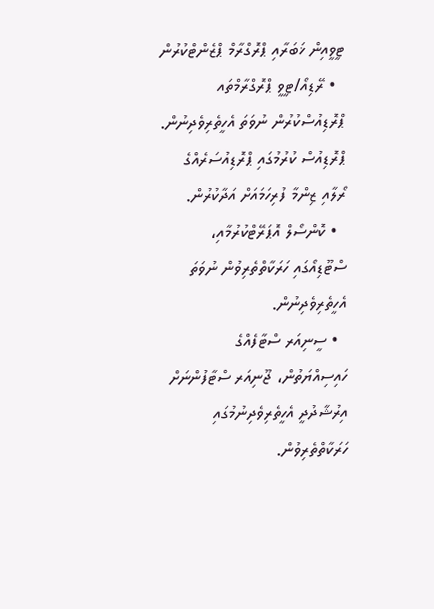ޓީވީއިން ޚަބަރާއި ޕްރޮގްރާމް ޕްޒެންޓްކުރުން
  • ރޭޑިއޯ/ޓީވީ ޕްރޮގްރާމްތައ ޕްރޮޑިއުސްކުރުން ނުވަތަ އެހީތެރިވެދިނުން. ޕްރޮޑިއުސް ކުރުމުގައި ޕްރޮޑިއުސަރެއްގެ ރޯލާއި ޒިންމާ ފުރިހަމައަށް އަދާކުރުން.
  • ކޮންސޯލް އޮޕަރޭޓްކުރުމާއި، ސްޓޫޑިއޯގައި ހަރަކާތްތެރިވުން ނުވަތަ އެހީތެރިވެދިނުން.
  • ސީނިއަރ ސްޓާފެއްގެ ހައިސިއްޔަތުން، ޖޫނިއަރ ސްޓާފުންނަށް އިރުޝާދުދީ އެހީތެރިވެދިނުމުގައި ހަރަކާތްތެރިވުން.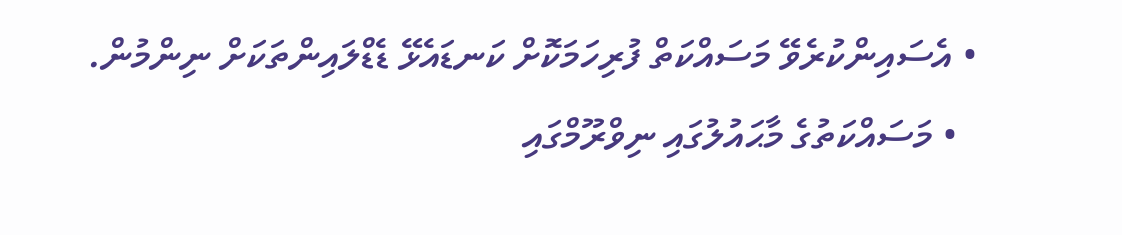• އެސައިންކުރެވޭ މަސައްކަތް ފުރިހަމަކޮށް ކަނޑައެޅޭ ޑެޑްލައިންތަކަށް ނިންމުން.
  • މަސައްކަތުގެ މާޙައުލުގައި ނިވްރޫމްގައި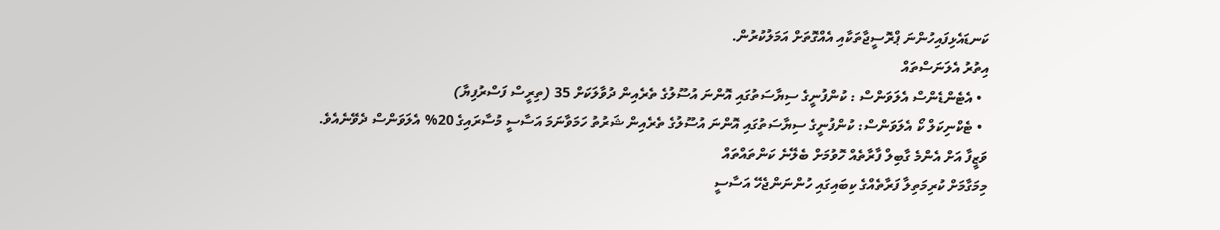ކަނޑައެޅިފައިހުންނަ ޕްރޮސީޖާތަކާއި އެއްގޮތަށް އަމަލުކުރުން.
އިތުރު އެލަނަސްތައް
  • އެޓެންޑެންސް އެލަވަންސް : ކުންފުނީގެ ސިޔާސަތުގައި އޮންނަ އުސޫލުގެ ތެރެއިން ދުވާލަކަށް 35 (ތިރީސް ފަސްރުފިޔާ)
  • ޓެކްނިކަލް ކޯ އެލަވަންސް: ކުންފުނީގެ ސިޔާސަތުގައި އޮންނަ އުސޫލުގެ ތެރެއިން ޝަރުތު ހަމަވާނަމަ އަސާސީ މުސާރައިގެ 20% އެލަވަންސް ދެވޭނެއެވެ.
ވަޒީފާ އަށް އެންމެ ގާބިލް ފާރާތެއް ހޮވުމަށް ބެލޭނެ ކަންތައްތައް
މިމަގާމަށް ކުރިމަތިލާ ފަރާތެއްގެ ކިބައިގައި ހުންނަންޖެހޭ އަސާސީ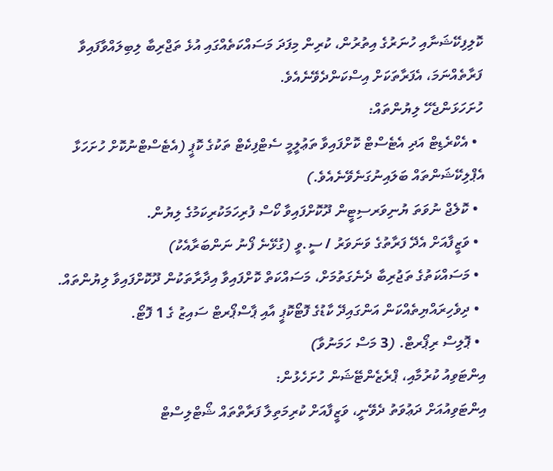ކޮލިފިކޭޝަނާއި ހުނަރުގެ އިތުރުން، ކުރިން މިފަދަ މަސައްކަތެއްގައި އުޅެ ތަޖްރިބާ ލިބިލައްވާފައިވާ ފަރާތެއްނަމަ، އެފަރާތަކަށް އިސްކަންދެވޭނެއެވެ.
ހުށަހަޅަންޖެހޭ ލިޔުންތައް:
  • އެކްރެޑިޓް އަދި އެޓެސްޓް ކޮށްފައިވާ ތަޢުލީމީ ސެޓްފިކެޓް ތަކުގެ ކޮޕީ (އެޓެސްޓްނުކޮށް ހުށަހަޅާ އެޕްލިކޭޝަންތައް ބަލައިނުގަނެވޭނެއެވެ.)
  • ކޮލެޖް ނުވަތަ ޔުނިވަރސިޓީން ދޫކޮށްފައިވާ ކޯސް ފުރިހަމަކުރިކަމުގެ ލިޔުން.
  • ވަޒީފާއަށް އެދޭ ފަރާތުގެ ވަނަވަރު / ސީ.ވީ (ގުޅޭނެ ފޯނު ނަންބަރާއެކު)
  • މަސައްކަތުގެ ތަޖުރިބާ ދެނެގަތުމަށް، މަސައްކަތް ކޮށްފައިވާ އިދާރާތަކުން ދޫކޮށްފައިވާ ލިޔުންތައް.
  • ދިވެހިރައްޔިތެއްކަން އަންގައިދޭ ކާޑުގެ ފޮޓޯކޮޕީ އާއި ޕާސްޕޯރޓް ސައިޒު ގެ 1 ފޮޓޯ.
  • ޕޮލިސް ރިޕޯރޓް. (3 މަސް ހަމަނުވާ)
އިންޓަވިއު ކުރުމާއި، ޕްރެޒެންޓޭޝަން ހުށަހެޅުން:
އިންޓަވިއުއަށް ދަޢުވަތު ދެވޭނީ، ވަޒީފާއަށް ކުރިމަތިލާ ފަރާތްތައް ޝޯޓްލިސްޓް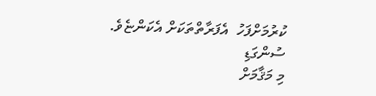ކުރުމަށްފަހު  އެފަރާތްތަކަށް އެކަންޏެވެ.
ސުންގަޑި
މި މަޤާމަށް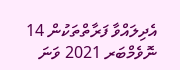އެދިލައްވާ ފަރާތްތަކުން 14 ނޮވެމްބަރ 2021 ވަނަ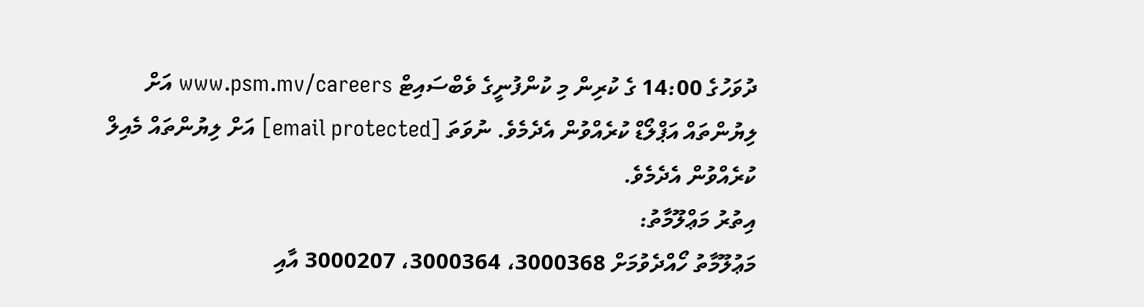ދުވަހުގެ 14:00 ގެ ކުރިން މި ކުންފުނީގެ ވެބްސައިޓް www.psm.mv/careers އަށް ލިޔުންތައް އަޕްލޯޑް ކުރެއްވުން އެދެމެވެ. ނުވަތަ [email protected] އަށް ލިޔުންތައް މެއިލް ކުރެއްވުން އެދެމެވެ.
އިތުރު މަޢްލޫމާތު:
މަޢުލޫމާތު ހޯއްދެވުމަށް 3000368، 3000364، 3000207 އާއި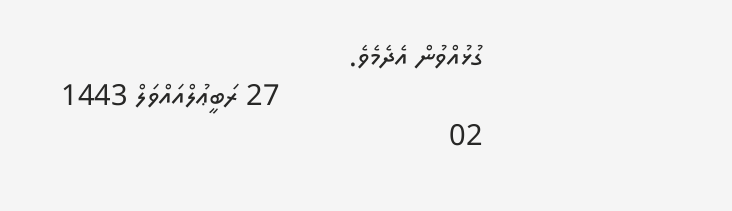ގުޅުއްވުން އެދެމެވެ.
                           27 ރަބީޢުލްއައްވަލް 1443
02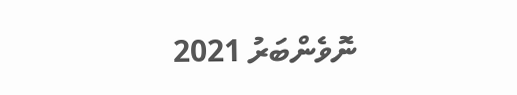ނޮވެންބަރު 2021